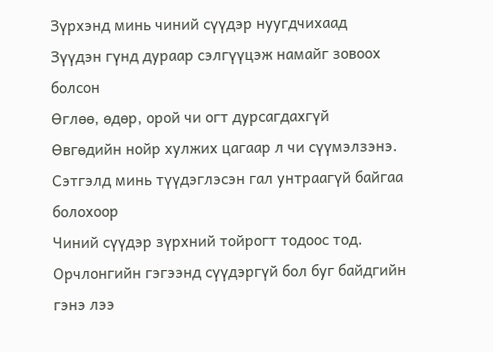Зүрхэнд минь чиний сүүдэр нуугдчихаад
Зүүдэн гүнд дураар сэлгүүцэж намайг зовоох болсон
Өглөө, өдөр, орой чи огт дурсагдахгүй
Өвгөдийн нойр хулжих цагаар л чи сүүмэлзэнэ.
Сэтгэлд минь түүдэглэсэн гал унтраагүй байгаа болохоор
Чиний сүүдэр зүрхний тойрогт тодоос тод.
Орчлонгийн гэгээнд сүүдэргүй бол буг байдгийн гэнэ лээ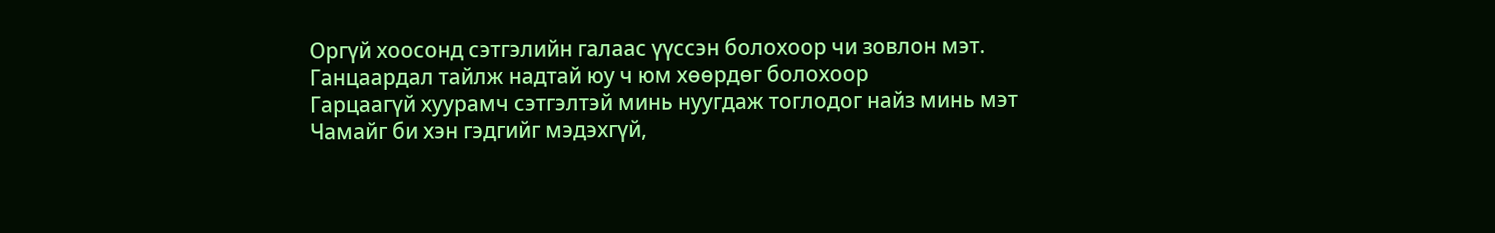Оргүй хоосонд сэтгэлийн галаас үүссэн болохоор чи зовлон мэт.
Ганцаардал тайлж надтай юу ч юм хөөрдөг болохоор
Гарцаагүй хуурамч сэтгэлтэй минь нуугдаж тоглодог найз минь мэт
Чамайг би хэн гэдгийг мэдэхгүй,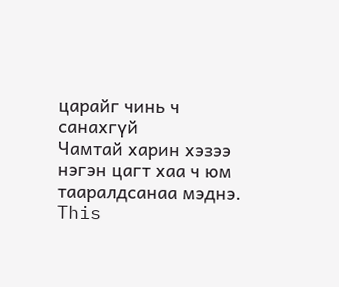царайг чинь ч санахгүй
Чамтай харин хэзээ нэгэн цагт хаа ч юм тааралдсанаа мэднэ.
This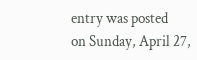entry was posted
on Sunday, April 27,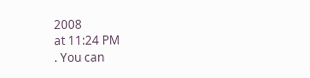2008
at 11:24 PM
. You can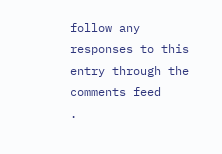follow any responses to this entry through the
comments feed
.